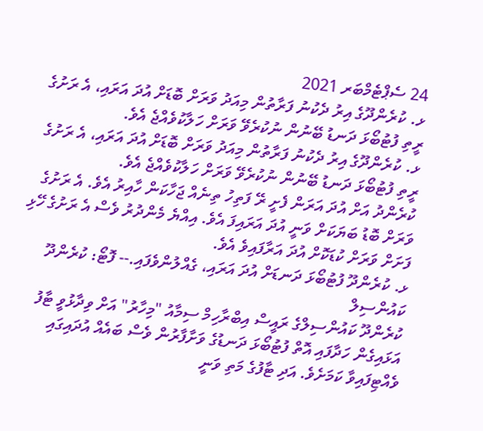24 ސެޕްޓެމްބަރ 2021
ޅ. ކުރެންދޫގެ އިރު ދެކުނު ފަރާތުން މިއަދު ވަރަށް ބޮޑަށް އުދަ އަރައި، އެ ރަށުގެ ރީތި ފުޓުބޯޅަ ދަނޑު ބޭނުން ނުކުރެވޭ ވަރަށް ހަލާކުވެއްޖެ އެވެ.
ޅ. ކުރެންދޫގެ އިރު ދެކުނު ފަރާތުން މިއަދު ވަރަށް ބޮޑަށް އުދަ އަރައި، އެ ރަށުގެ ރީތި ފުޓުބޯޅަ ދަނޑު ބޭނުން ނުކުރެވޭ ވަރަށް ހަލާކުވެއްޖެ އެވެ.
ކުރެންދު އަށް އުދަ އަރަން ފެށީ ރޭ ފަތިހު ތިނެއް ޖަހާކަން ހާއިރު އެވެ. އެ ރަށުގެ ވަރަށް ބޮޑު ބަޔަކަށް ވަނީ އުދަ އަރައިފަ އެވެ. އިއްޔެ މެންދުރު ވެސް އެ ރަށުގެ ހޭޅި ފަށަށް ވަރަށް ކުޑަކޮށް އުދަ އަރާފައިވެ އެވެ.
ޅ. ކުރެންދޫ ފުޓުބޯޅަ ދަނޑަށް އުދަ އަރައި، ގެއްލުންވެފައި.-- ފޮޓޯ: ކުރެންދޫ ކައުންސިލް
ކުރެންދޫ ކައުންސިލްގެ ރައީސް އިބްރާހިމް ސިމާއު "މިހާރު" އަށް ވިދާޅުވީ ޓާފު އަޅައިގެން ހަދާފައި އޮތް ފުޓުބޯޅަ ދަނޑުގެ ވަށާފާރުން ވެސް ބައެއް އުދައިގައި ވެއްޓިފައިވާ ކަމަށެވެ. އަދި ޓާފުގެ މަތި ވަނީ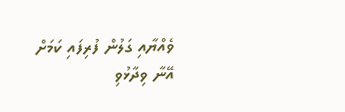ވެއްޔާއި ގަލުން ފުރިފައި ކަމަށް އޭނާ ވިދާޅުވި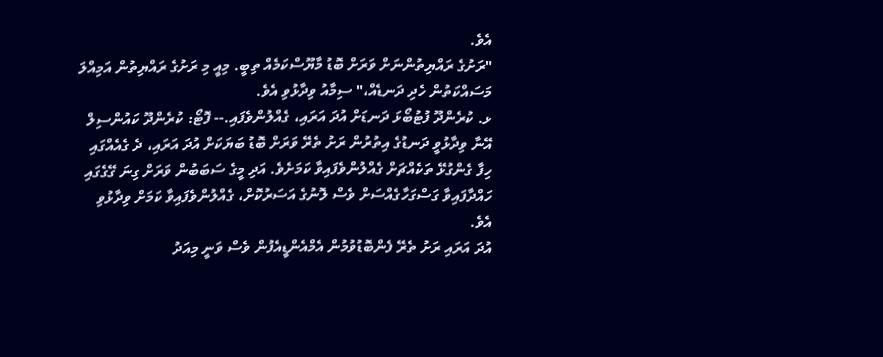އެވެ.
"ރަށުގެ ރައްޔިތުންނަށް ވަރަށް ބޮޑު މާޔޫސްކަމެއް ތިބީ. މިއީ މި ރަށުގެ ރައްޔިތުން އަމިއްލަ މަސައްކަތުން ހެދި ދަނޑެއް،" ސިމާއު ވިދާޅުވި އެވެ.
ޅ. ކުރެންދޫ ފުޓުބޯޅަ ދަނޑަށް އުދަ އަރައި، ގެއްލުންވެފައި.-- ފޮޓޯ: ކުރެންދޫ ކައުންސިލް
އޭނާ ވިދާޅުވީ ދަނޑުގެ އިތުރުން ރަށު ތެރޭ ވަރަށް ބޮޑު ބަޔަކަށް އުދަ އަރައި، ދެ ގެއެއްގައި ހިފާ ގެންގުޅޭ ތަކެއްޗަށް ގެއްލުންވެފައިވާ ކަމަށެވެ. އަދި މީގެ ސަބަބުން ވަރަށް ގިނަ ގޭގެގައި ހައްދާފައިވާ ގަސްގަހާގެއްސަށް ވެސް ލޮނުގެ އަސަރުކޮށް، ގެއްލުންވެފައިވާ ކަމަށް ވިދާޅުވި އެވެ.
އުދަ އަރައި ރަށު ތެރޭ ފެންބޮޑުވުމުން އެމްއެންޑީއެފުން ވެސް ވަނީ މިއަދު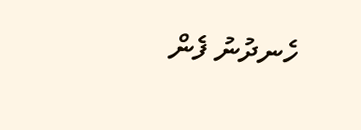ހެނދުނު ފެން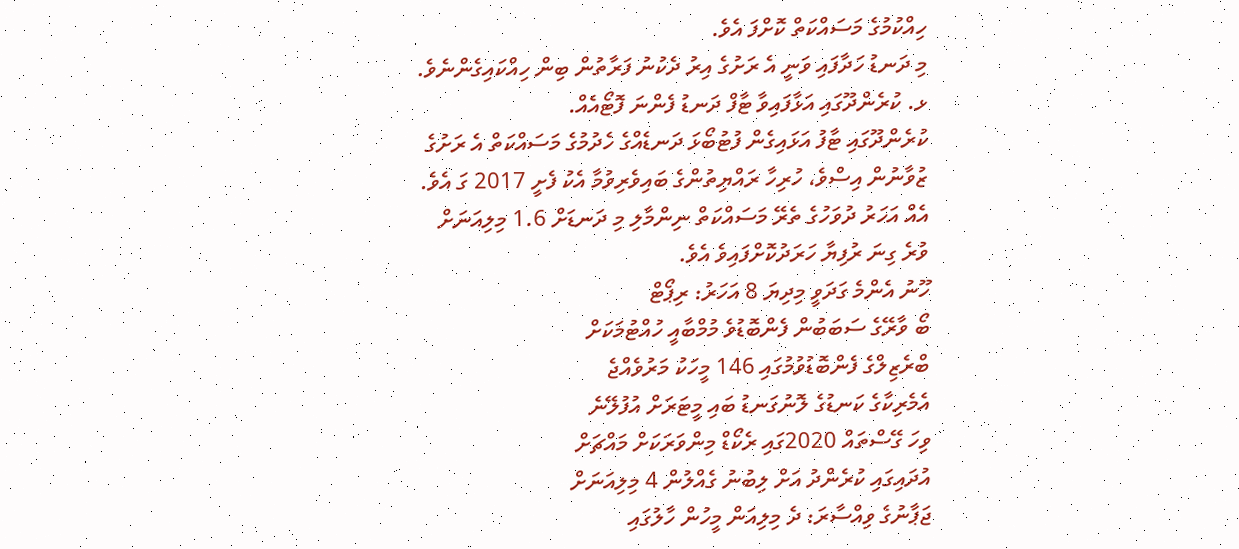ހިއްކުމުގެ މަސައްކަތް ކޮށްފަ އެވެ.
މި ދަނޑު ހަދާފައި ވަނީ އެ ރަށުގެ އިރު ދެކުނު ފަރާތުން ބިން ހިއްކައިގެންނެވެ.
ޅ. ކުރެންދޫގައި އަޅާފައިވާ ޓާފް ދަނޑު ފެންނަ ފޮޓޯއެއް.
ކުރެންދޫގައި ޓާފު އަޅައިގެން ފުޓުބޯޅަ ދަނޑެއްގެ ހެދުމުގެ މަސައްކަތް އެ ރަށުގެ ޒުވާނުން އިސްވެ، ހުރިހާ ރައްޔިތުންގެ ބައިވެރިވުމާ އެކު ފެށީ 2017 ގަ އެވެ. އެއް އަހަރު ދުވަހުގެ ތެރޭ މަސައްކަތް ނިންމާލި މި ދަނޑަށް 1.6 މިލިއަނަށް ވުރެ ގިނަ ރުފިޔާ ހަރަދުކޮށްފައިވެ އެވެ.
ހޫނު އެންމެ ގަދަވީ މިދިޔަ 8 އަހަރު: ރިޕޯޓް
ބޯ ވާރޭގެ ސަބަބުން ފެންބޮޑުވެ މުމްބާއީ ހުއްޓުމަކަށް
ބްރެޒިލްގެ ފެންބޮޑުވުމުގައި 146 މީހަކު މަރުވެއްޖެ
އެމެރިކާގެ ކަނޑުގެ ލޮނުގަނޑު ބައި މީޓަރަށް އުފުލޭނެ
ވިހަ ގޭސްތައް 2020ގައި ރެކޯޑް މިންވަރަކަށް މައްޗަށް
އުދައިގައި ކުރެންދު އަށް ލިބުނު ގެއްލުން 4 މިލިއަނަށް
ޖަޕާނުގެ ވިއްސާރަ: ދެ މިލިއަން މީހުން ހާލުގައި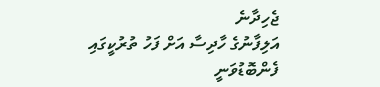ޖެހިދާނެ
އަލިފާނުގެ ހާދިސާ އަށް ފަހު ތުރުކީގައި ފެންބޮޑުވަނީ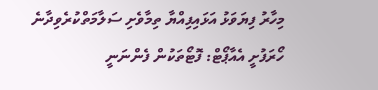މިހާރު ފިޔަވަޅު އަޅައިފިއްޔާ ތިމާވެށި ސަލާމަތްކުރެވިދާނެ
ހޯރަފުށީ އެއާޕޯޓް: ފޮޓޯތަކުން ފެންނަނީ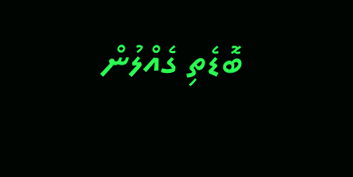ބޮޑެތި ގެއްލުން